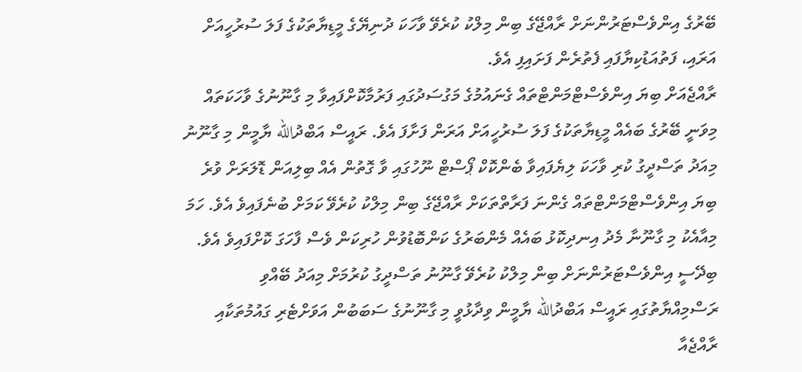ބޭރުގެ އިންވެސްޓަރުންނަށް ރާއްޖޭގެ ބިން މިލްކު ކުރެވޭ ވާހަކަ ދުނިޔޭގެ މީޑިޔާތަކުގެ ފަލަ ސުރުހީއަށް އަރައި، ފަތުއަޑުކިޔާފައި ފެތުރެން ފަށައިފި އެވެ.
ރާއްޖެއަށް ބިޔަ އިންވެސްޓްމަންޓްތައް ގެނައުމުގެ މަގުސަދުގައި ފަރުމާކޮށްފައިވާ މި ގާނޫނުގެ ވާހަކަތައް މިވަނީ ބޭރުގެ ބައެއް މީޑިޔާތަކުގެ ފަލަ ސުރުހީއަށް އަރަން ފަށާފަ އެވެ. ރައީސް އަބްދުالله ޔާމީން މި ގާނޫނު މިއަދު ތަސްދީގު ކުރި ވާހަކަ ލިޔެފައިވާ ބެންކޮކް ޕޯސްޓް ނޫހުގައި ވާ ގޮތުން އެއް ބިލިއަން ޑޮލަރަށް ވުރެ ބިޔަ އިންވެސްޓްމަންޓްތައް ގެންނަ ފަރާތްތަކަށް ރާއްޖޭގެ ބިން މިލްކު ކުރެވޭ ކަމަށް ބުނެފައިވެ އެވެ. ހަމަ މިއާއެކު މި ގާނޫނާ މެދު އިނދިކޮޅު ބައެއް މެންބަރުގެ ކަންބޮޑުވުން ހުރިކަން ވެސް ފާހަގަ ކޮށްފައިވެ އެވެ.
ބިދޭސީ އިންވެސްޓަރުންނަށް ބިން މިލްކު ކުރެވޭ ގާނޫނު ތަސްދީގު ކުރުމަށް މިއަދު ބޭއްވި ރަސްމިއްޔާތުގައި ރައީސް އަބްދުالله ޔާމީން ވިދާޅުވީ މި ގާނޫނުގެ ސަބަބުން އަވަށްޓެރި ގައުމުތަކާއި ރާއްޖެއާ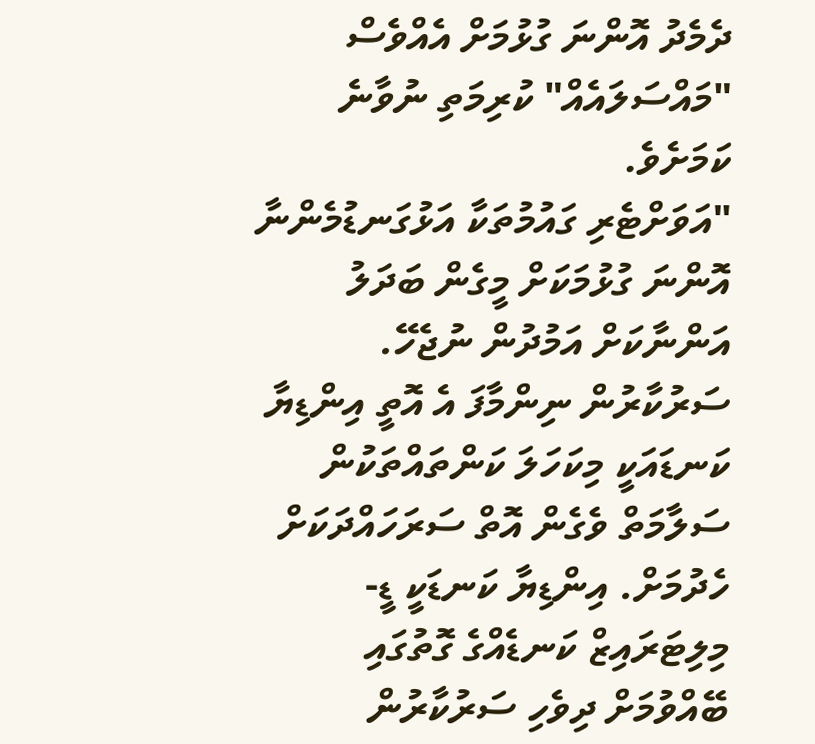ދެމެދު އޮންނަ ގުޅުމަށް އެއްވެސް "މައްސަލައެއް" ކުރިމަތި ނުވާނެ ކަމަށެވެ.
"އަވަށްޓެރި ގައުމުތަކާ އަޅުގަނޑުމެންނާ އޮންނަ ގުޅުމަކަށް މީގެން ބަދަލު އަންނާކަށް އަމުދުން ނުޖެހޭ. ސަރުކާރުން ނިންމާފަ އެ އޮތީ އިންޑިޔާ ކަނޑައަކީ މިކަހަލަ ކަންތައްތަކުން ސަލާމަތް ވެގެން އޮތް ސަރަހައްދަކަށް ހެދުމަށް. އިންޑިޔާ ކަނޑަކީ ޑީ-މިލިޓަރައިޒް ކަނޑެއްގެ ގޮތުގައި ބޭއްވުމަށް ދިވެހި ސަރުކާރުން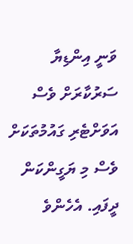ވަނީ އިންޑިޔާ ސަރުކާރަށް ވެސް އަވަށްޓެރި ގައުމުތަކަށް ވެސް މި ޔަގީންކަން ދީފައި. އެހެންވެ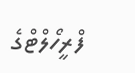ފްރީހޯލްޓްގެ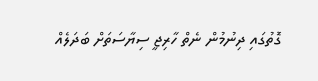ގޮތުގައި ދިނުމުން ނެތް ހާރިޖީ ސިޔާސަތަށް ބަދަލެއް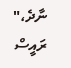ނާދެ،" ރައީސް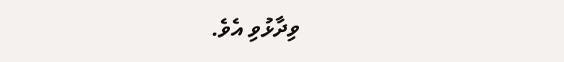ވިދާޅުވި އެވެ.